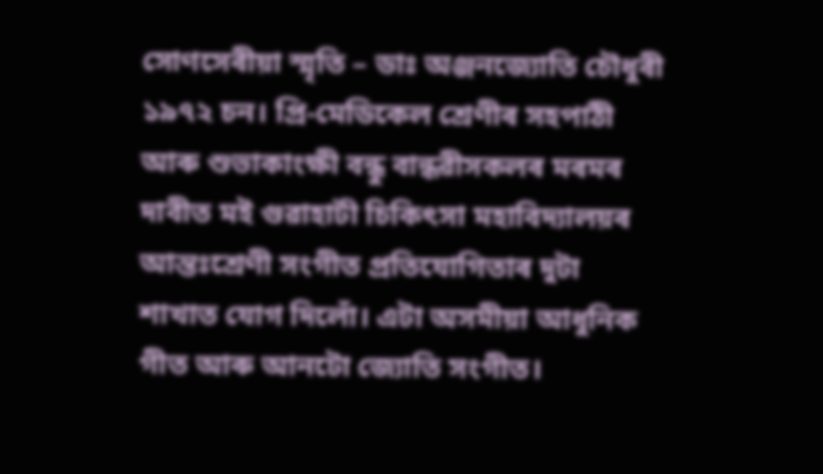সোণসেৰীয়া স্মৃতি – ডাঃ অঞ্জনজ্যোতি চৌধুৰী
১৯৭২ চন। প্রি-মেডিকেল শ্ৰেণীৰ সহপাঠী আৰু শুভাকাংক্ষী বন্ধু বান্ধৱীসকলৰ মৰমৰ দাবীত মই গুৱাহাটী চিকিৎসা মহাবিদ্যালয়ৰ আন্তঃশ্রেণী সংগীত প্রতিযোগিতাৰ দুটা শাখাত যোগ দিলোঁ। এটা অসমীয়া আধুনিক গীত আৰু আনটো জ্যোতি সংগীত।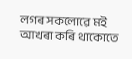লগৰ সকলোৱে মই আখৰা কৰি থাকোতে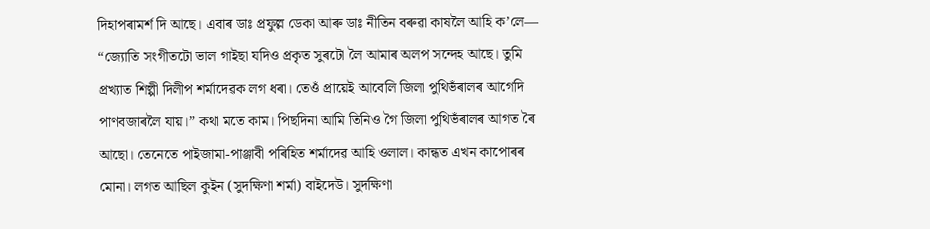দিহাপৰামৰ্শ দি আছে। এবাৰ ডাঃ প্ৰফুল্ল ডেকা আৰু ডাঃ নীতিন বৰুৱা কাষলৈ আহি ক’লে— “জ্যোতি সংগীতটো ভাল গাইছা যদিও প্রকৃত সুৰটো লৈ আমাৰ অলপ সন্দেহ আছে। তুমি প্ৰখ্যাত শিল্পী দিলীপ শৰ্মাদেৱক লগ ধৰা। তেওঁ প্ৰায়েই আবেলি জিলা পুথিভঁৰালৰ আগেদি পাণবজাৰলৈ যায়।” কথা মতে কাম। পিছদিনা আমি তিনিও গৈ জিলা পুথিভঁৰালৰ আগত ৰৈ আছো। তেনেতে পাইজামা-পাঞ্জাবী পৰিহিত শৰ্মাদেৱ আহি ওলাল। কান্ধত এখন কাপোৰৰ মোনা। লগত আছিল কুইন (সুদক্ষিণা শৰ্মা) বাইদেউ। সুদক্ষিণা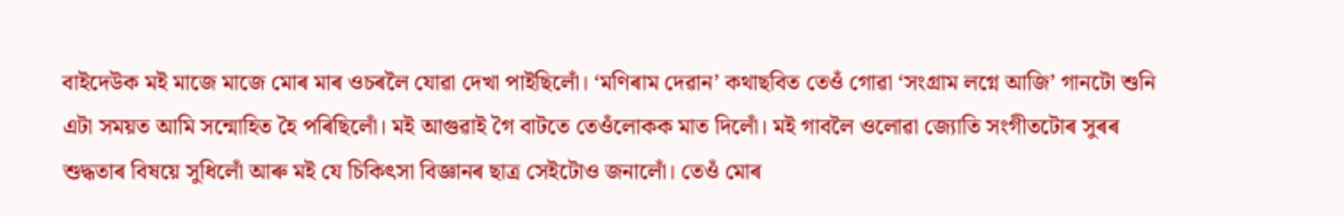বাইদেউক মই মাজে মাজে মোৰ মাৰ ওচৰলৈ যোৱা দেখা পাইছিলোঁ। ‘মণিৰাম দেৱান’ কথাছবিত তেওঁ গোৱা ‘সংগ্রাম লগ্নে আজি’ গানটো শুনি এটা সময়ত আমি সন্মোহিত হৈ পৰিছিলোঁ। মই আগুৱাই গৈ বাটতে তেওঁলোকক মাত দিলোঁ। মই গাবলৈ ওলোৱা জ্যোতি সংগীতটোৰ সুৰৰ শুদ্ধতাৰ বিষয়ে সুধিলোঁ আৰু মই যে চিকিৎসা বিজ্ঞানৰ ছাত্ৰ সেইটোও জনালোঁ। তেওঁ মোৰ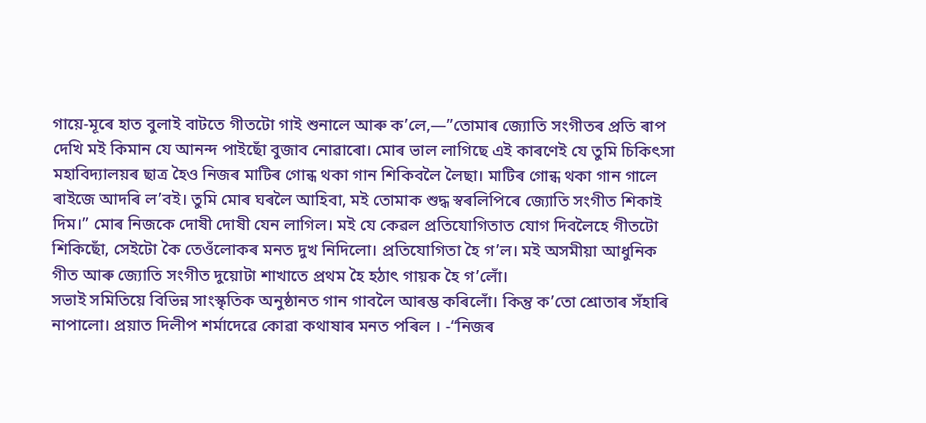গায়ে-মূৰে হাত বুলাই বাটতে গীতটো গাই শুনালে আৰু ক’লে,—”তোমাৰ জ্যোতি সংগীতৰ প্ৰতি ৰাপ দেখি মই কিমান যে আনন্দ পাইছোঁ বুজাব নোৱাৰো। মোৰ ভাল লাগিছে এই কাৰণেই যে তুমি চিকিৎসা মহাবিদ্যালয়ৰ ছাত্ৰ হৈও নিজৰ মাটিৰ গোন্ধ থকা গান শিকিবলৈ লৈছা। মাটিৰ গোন্ধ থকা গান গালে ৰাইজে আদৰি ল’বই। তুমি মোৰ ঘৰলৈ আহিবা, মই তোমাক শুদ্ধ স্বৰলিপিৰে জ্যোতি সংগীত শিকাই দিম।” মোৰ নিজকে দোষী দোষী যেন লাগিল। মই যে কেৱল প্রতিযোগিতাত যোগ দিবলৈহে গীতটো শিকিছোঁ, সেইটো কৈ তেওঁলোকৰ মনত দুখ নিদিলো। প্রতিযোগিতা হৈ গ’ল। মই অসমীয়া আধুনিক গীত আৰু জ্যোতি সংগীত দুয়োটা শাখাতে প্রথম হৈ হঠাৎ গায়ক হৈ গ’লোঁ।
সভাই সমিতিয়ে বিভিন্ন সাংস্কৃতিক অনুষ্ঠানত গান গাবলৈ আৰম্ভ কৰিলোঁ। কিন্তু ক’তো শ্ৰোতাৰ সঁহাৰি নাপালো। প্ৰয়াত দিলীপ শৰ্মাদেৱে কোৱা কথাষাৰ মনত পৰিল । -“নিজৰ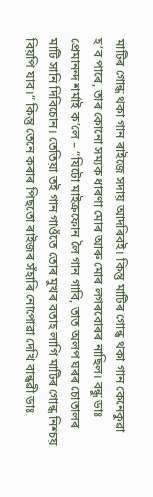মাটিৰ গোন্ধ থকা গান ৰাইজে সদায় আদৰিবই। কিন্তু মাটিৰ গোন্ধ থকা গান কেনেকুৱা হ’ব পাৰে, তাৰ কোনো সম্যক ধাৰণা মোৰ আৰু মোৰ লগৰবোৰৰ নাছিল। বন্ধু ডাঃ প্রেমানন্দ শৰ্মাই ক’লে – “যিটো মাইক্রফোন লৈ গান গাবি, তাত অলপ ঘৰৰ চোতালৰ মাটি সানি দিবিচোন। তেতিয়া তই গান গাওঁতে তোৰ মুখৰ বতাহ লাগি মাটিৰ গোন্ধ নিশ্চয় বিয়পি যাব।” কিন্তু তেনে কৰাৰ পিছতো ৰাইজৰ সঁহাৰি নোপোৱা দেখি বান্ধৱী ডাঃ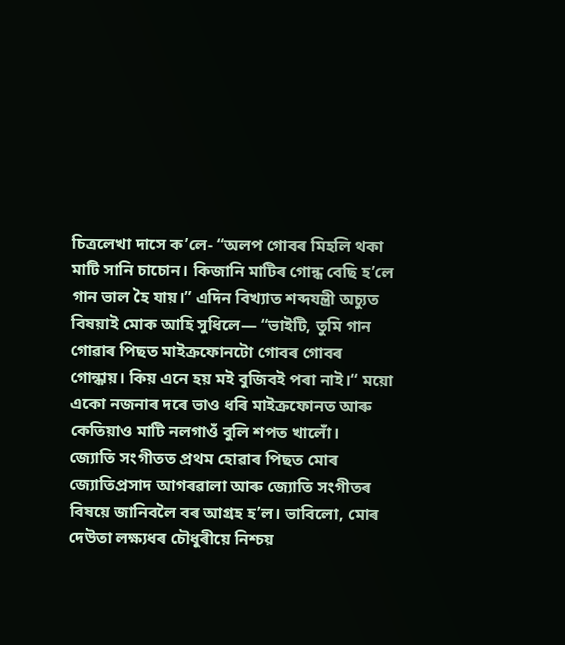চিত্ৰলেখা দাসে ক’লে- “অলপ গোবৰ মিহলি থকা মাটি সানি চাচোন। কিজানি মাটিৰ গোন্ধ বেছি হ’লে গান ভাল হৈ যায়।” এদিন বিখ্যাত শব্দযন্ত্ৰী অচ্যুত বিষয়াই মোক আহি সুধিলে— “ভাইটি, তুমি গান গোৱাৰ পিছত মাইক্রফোনটো গোবৰ গোবৰ গোন্ধায়। কিয় এনে হয় মই বুজিবই পৰা নাই।“ ময়ো একো নজনাৰ দৰে ভাও ধৰি মাইক্রফোনত আৰু কেতিয়াও মাটি নলগাওঁ বুলি শপত খালোঁ।
জ্যোতি সংগীতত প্রথম হোৱাৰ পিছত মোৰ জ্যোতিপ্ৰসাদ আগৰৱালা আৰু জ্যোতি সংগীতৰ বিষয়ে জানিবলৈ বৰ আগ্ৰহ হ’ল। ভাবিলো, মোৰ দেউতা লক্ষ্যধৰ চৌধুৰীয়ে নিশ্চয়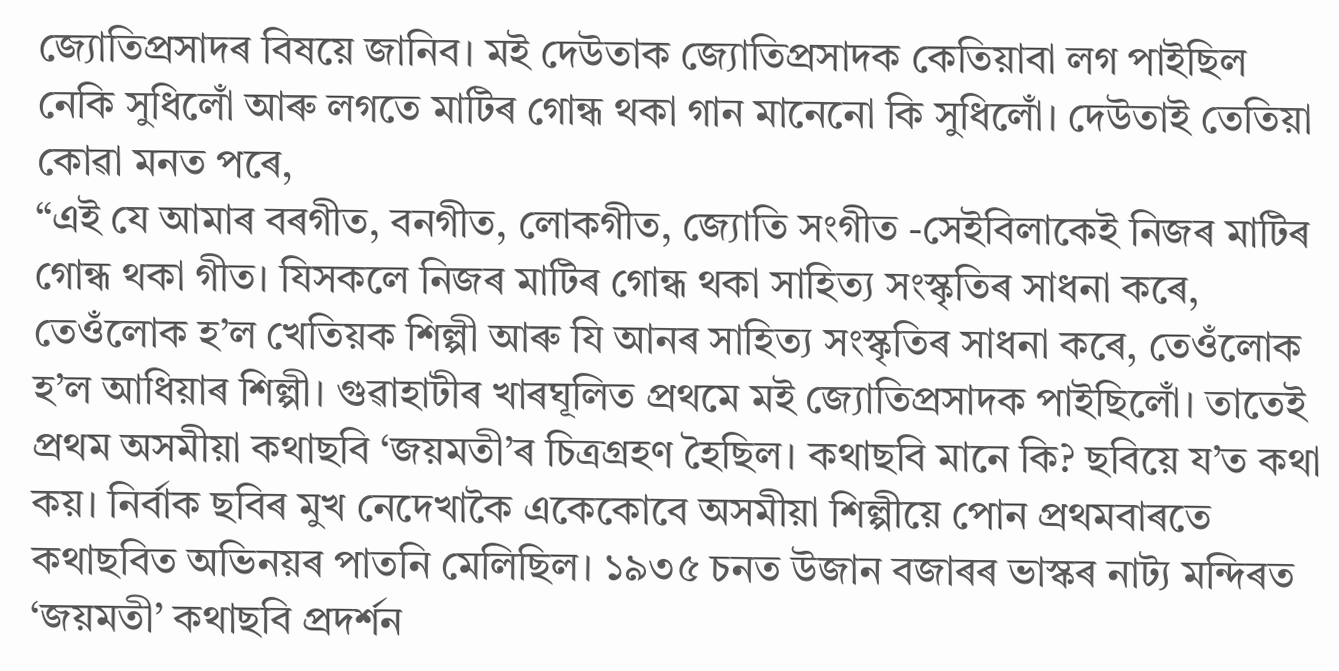জ্যোতিপ্ৰসাদৰ বিষয়ে জানিব। মই দেউতাক জ্যোতিপ্ৰসাদক কেতিয়াবা লগ পাইছিল নেকি সুধিলোঁ আৰু লগতে মাটিৰ গোন্ধ থকা গান মানেনো কি সুধিলোঁ। দেউতাই তেতিয়া কোৱা মনত পৰে,
“এই যে আমাৰ বৰগীত, বনগীত, লোকগীত, জ্যোতি সংগীত -সেইবিলাকেই নিজৰ মাটিৰ গোন্ধ থকা গীত। যিসকলে নিজৰ মাটিৰ গোন্ধ থকা সাহিত্য সংস্কৃতিৰ সাধনা কৰে, তেওঁলোক হ’ল খেতিয়ক শিল্পী আৰু যি আনৰ সাহিত্য সংস্কৃতিৰ সাধনা কৰে, তেওঁলোক হ’ল আধিয়াৰ শিল্পী। গুৱাহাটীৰ খাৰঘূলিত প্ৰথমে মই জ্যোতিপ্ৰসাদক পাইছিলোঁ। তাতেই প্ৰথম অসমীয়া কথাছবি ‘জয়মতী’ৰ চিত্ৰগ্ৰহণ হৈছিল। কথাছবি মানে কি? ছবিয়ে য’ত কথা কয়। নির্বাক ছবিৰ মুখ নেদেখাকৈ একেকোবে অসমীয়া শিল্পীয়ে পোন প্ৰথমবাৰতে কথাছবিত অভিনয়ৰ পাতনি মেলিছিল। ১৯৩৫ চনত উজান বজাৰৰ ভাস্কৰ নাট্য মন্দিৰত ‘জয়মতী’ কথাছবি প্রদর্শন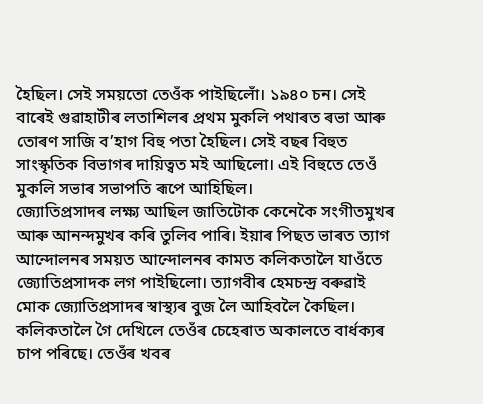হৈছিল। সেই সময়তো তেওঁক পাইছিলোঁ। ১৯৪০ চন। সেই বাৰেই গুৱাহাটীৰ লতাশিলৰ প্ৰথম মুকলি পথাৰত ৰভা আৰু তোৰণ সাজি ব’হাগ বিহু পতা হৈছিল। সেই বছৰ বিহুত সাংস্কৃতিক বিভাগৰ দায়িত্বত মই আছিলো। এই বিহুতে তেওঁ মুকলি সভাৰ সভাপতি ৰূপে আহিছিল।
জ্যোতিপ্ৰসাদৰ লক্ষ্য আছিল জাতিটোক কেনেকৈ সংগীতমুখৰ আৰু আনন্দমুখৰ কৰি তুলিব পাৰি। ইয়াৰ পিছত ভাৰত ত্যাগ আন্দোলনৰ সময়ত আন্দোলনৰ কামত কলিকতালৈ যাওঁতে জ্যোতিপ্ৰসাদক লগ পাইছিলো। ত্যাগবীৰ হেমচন্দ্র বৰুৱাই মোক জ্যোতিপ্ৰসাদৰ স্বাস্থ্যৰ বুজ লৈ আহিবলৈ কৈছিল। কলিকতালৈ গৈ দেখিলে তেওঁৰ চেহেৰাত অকালতে বাৰ্ধক্যৰ চাপ পৰিছে। তেওঁৰ খবৰ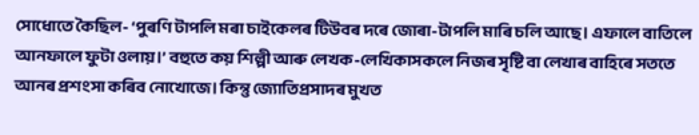সোধোতে কৈছিল- ‘পুৰণি টাপলি মৰা চাইকেলৰ টিউবৰ দৰে জোৰা-টাপলি মাৰি চলি আছে। এফালে বাতিলে আনফালে ফুটা ওলায়।’ বহুতে কয় শিল্পী আৰু লেখক-লেখিকাসকলে নিজৰ সৃষ্টি বা লেখাৰ বাহিৰে সততে আনৰ প্ৰশংসা কৰিব নোখোজে। কিন্তু জ্যোতিপ্ৰসাদৰ মুখত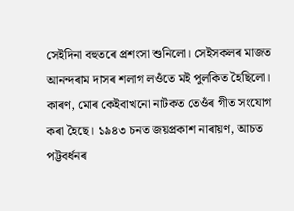সেইদিনা বহুতৰে প্ৰশংসা শুনিলো। সেইসকলৰ মাজত আনন্দৰাম দাসৰ শলাগ লওঁতে মই পুলকিত হৈছিলো। কাৰণ, মোৰ কেইবাখনো নাটকত তেওঁৰ গীত সংযোগ কৰা হৈছে। ১৯৪৩ চনত জয়প্ৰকাশ নাৰায়ণ, আচত পট্টবৰ্ধনৰ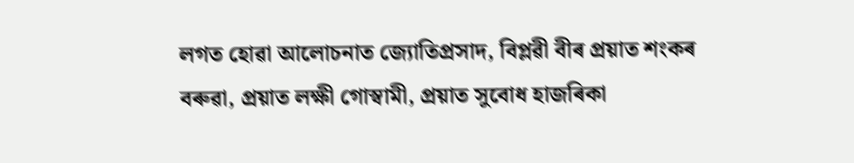লগত হোৱা আলোচনাত জ্যোতিপ্ৰসাদ, বিপ্লৱী বীৰ প্ৰয়াত শংকৰ বৰুৱা, প্ৰয়াত লক্ষী গোস্বামী, প্রয়াত সুবোধ হাজৰিকা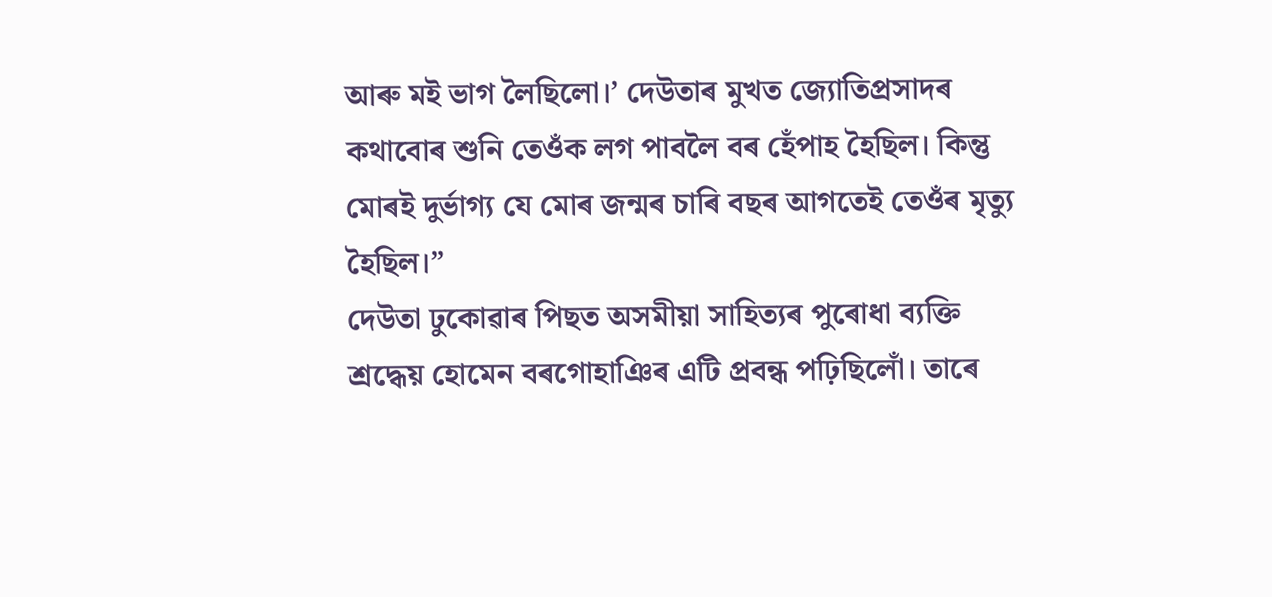আৰু মই ভাগ লৈছিলো।’ দেউতাৰ মুখত জ্যোতিপ্ৰসাদৰ কথাবোৰ শুনি তেওঁক লগ পাবলৈ বৰ হেঁপাহ হৈছিল। কিন্তু মোৰই দুৰ্ভাগ্য যে মোৰ জন্মৰ চাৰি বছৰ আগতেই তেওঁৰ মৃত্যু হৈছিল।”
দেউতা ঢুকোৱাৰ পিছত অসমীয়া সাহিত্যৰ পুৰোধা ব্যক্তি শ্ৰদ্ধেয় হোমেন বৰগোহাঞিৰ এটি প্ৰবন্ধ পঢ়িছিলোঁ। তাৰে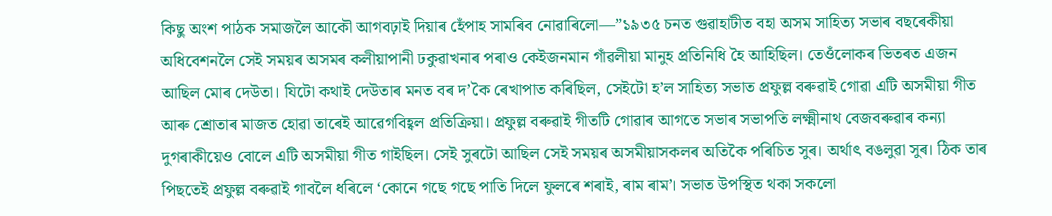কিছু অংশ পাঠক সমাজলৈ আকৌ আগবঢ়াই দিয়াৰ হেঁপাহ সামৰিব নোৱাৰিলো—”১৯৩৫ চনত গুৱাহাটীত বহা অসম সাহিত্য সভাৰ বছৰেকীয়া অধিবেশনলৈ সেই সময়ৰ অসমৰ কলীয়াপানী ঢকুৱাখনাৰ পৰাও কেইজনমান গাঁৱলীয়া মানুহ প্রতিনিধি হৈ আহিছিল। তেওঁলোকৰ ভিতৰত এজন আছিল মোৰ দেউতা। যিটো কথাই দেউতাৰ মনত বৰ দ’কৈ ৰেখাপাত কৰিছিল, সেইটো হ’ল সাহিত্য সভাত প্ৰফুল্ল বৰুৱাই গোৱা এটি অসমীয়া গীত আৰু শ্ৰোতাৰ মাজত হোৱা তাৰেই আৱেগবিহ্বল প্রতিক্রিয়া। প্রফুল্ল বৰুৱাই গীতটি গোৱাৰ আগতে সভাৰ সভাপতি লক্ষ্মীনাথ বেজবৰুৱাৰ কন্যা দুগৰাকীয়েও বোলে এটি অসমীয়া গীত গাইছিল। সেই সুৰটো আছিল সেই সময়ৰ অসমীয়াসকলৰ অতিকৈ পৰিচিত সুৰ। অর্থাৎ বঙলুৱা সুৰ। ঠিক তাৰ পিছতেই প্ৰফুল্ল বৰুৱাই গাবলৈ ধৰিলে ‘কোনে গছে গছে পাতি দিলে ফুলৰে শৰাই, ৰাম ৰাম’। সভাত উপস্থিত থকা সকলো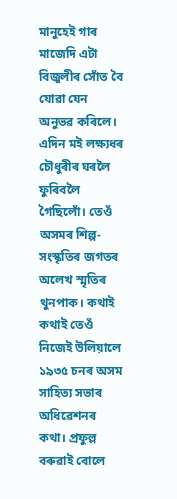মানুহেই গাৰ মাজেদি এটা বিজুলীৰ সোঁত বৈ যোৱা যেন অনুভৱ কৰিলে।
এদিন মই লক্ষ্যধৰ চৌধুৰীৰ ঘৰলৈ ফুৰিবলৈ গৈছিলোঁ। তেওঁ অসমৰ শিল্প-সংস্কৃতিৰ জগতৰ অলেখ স্মৃতিৰ থুনপাক। কথাই কথাই তেওঁ নিজেই উলিয়ালে ১৯৩৫ চনৰ অসম সাহিত্য সভাৰ অধিৱেশনৰ কথা। প্ৰফুল্ল বৰুৱাই বোলে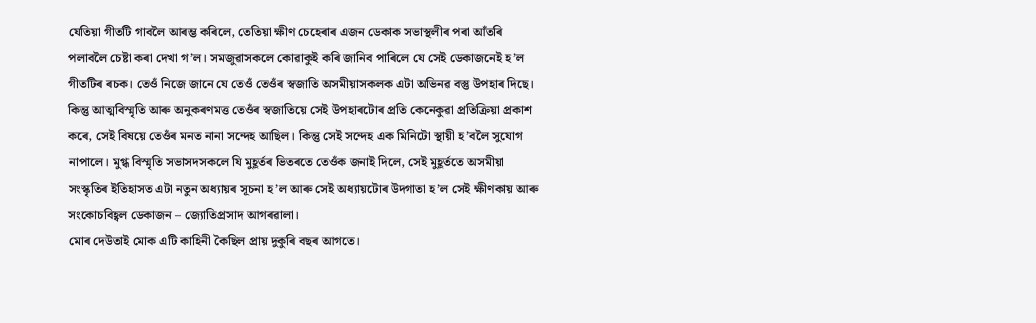যেতিয়া গীতটি গাবলৈ আৰম্ভ কৰিলে, তেতিয়া ক্ষীণ চেহেৰাৰ এজন ডেকাক সভাস্থলীৰ পৰা আঁতৰি পলাবলৈ চেষ্টা কৰা দেখা গ’ল। সমজুৱাসকলে কোৱাকুই কৰি জানিব পাৰিলে যে সেই ডেকাজনেই হ’ল গীতটিৰ ৰচক। তেওঁ নিজে জানে যে তেওঁ তেওঁৰ স্বজাতি অসমীয়াসকলক এটা অভিনৱ বস্তু উপহাৰ দিছে। কিন্তু আত্মবিস্মৃতি আৰু অনুকৰণমত্ত তেওঁৰ স্বজাতিয়ে সেই উপহাৰটোৰ প্ৰতি কেনেকুৱা প্ৰতিক্ৰিয়া প্ৰকাশ কৰে, সেই বিষয়ে তেওঁৰ মনত নানা সন্দেহ আছিল। কিন্তু সেই সন্দেহ এক মিনিটো স্থায়ী হ’বলৈ সুযোগ নাপালে। মুগ্ধ বিস্মৃতি সভাসদসকলে যি মুহূৰ্তৰ ভিতৰতে তেওঁক জনাই দিলে, সেই মুহূৰ্ততে অসমীয়া সংস্কৃতিৰ ইতিহাসত এটা নতুন অধ্যায়ৰ সূচনা হ’ল আৰু সেই অধ্যায়টোৰ উদ্গাতা হ’ল সেই ক্ষীণকায় আৰু সংকোচবিহ্বল ডেকাজন – জ্যোতিপ্ৰসাদ আগৰৱালা।
মোৰ দেউতাই মোক এটি কাহিনী কৈছিল প্রায় দুকুৰি বছৰ আগতে।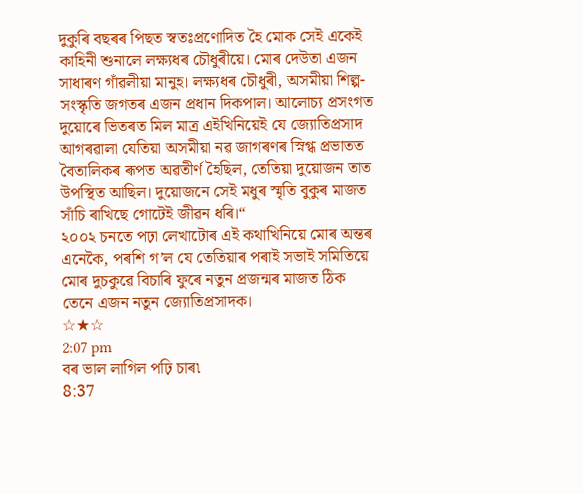দুকুৰি বছৰৰ পিছত স্বতঃপ্রণোদিত হৈ মোক সেই একেই কাহিনী শুনালে লক্ষ্যধৰ চৌধুৰীয়ে। মোৰ দেউতা এজন সাধাৰণ গাঁৱলীয়া মানুহ। লক্ষ্যধৰ চৌধুৰী, অসমীয়া শিল্প-সংস্কৃতি জগতৰ এজন প্রধান দিকপাল। আলোচ্য প্ৰসংগত দুয়োৰে ভিতৰত মিল মাত্ৰ এইখিনিয়েই যে জ্যোতিপ্ৰসাদ আগৰৱালা যেতিয়া অসমীয়া নৱ জাগৰণৰ স্নিগ্ধ প্ৰভাতত বৈতালিকৰ ৰূপত অৱতীৰ্ণ হৈছিল, তেতিয়া দুয়োজন তাত উপস্থিত আছিল। দুয়োজনে সেই মধুৰ স্মৃতি বুকুৰ মাজত সাঁচি ৰাখিছে গোটেই জীৱন ধৰি।“
২০০২ চনতে পঢ়া লেখাটোৰ এই কথাখিনিয়ে মোৰ অন্তৰ এনেকৈ, পৰশি গ’ল যে তেতিয়াৰ পৰাই সভাই সমিতিয়ে মোৰ দুচকুৱে বিচাৰি ফুৰে নতুন প্ৰজন্মৰ মাজত ঠিক তেনে এজন নতুন জ্যোতিপ্ৰসাদক।
☆★☆
2:07 pm
বৰ ভাল লাগিল পঢ়ি চাৰ৷
8:37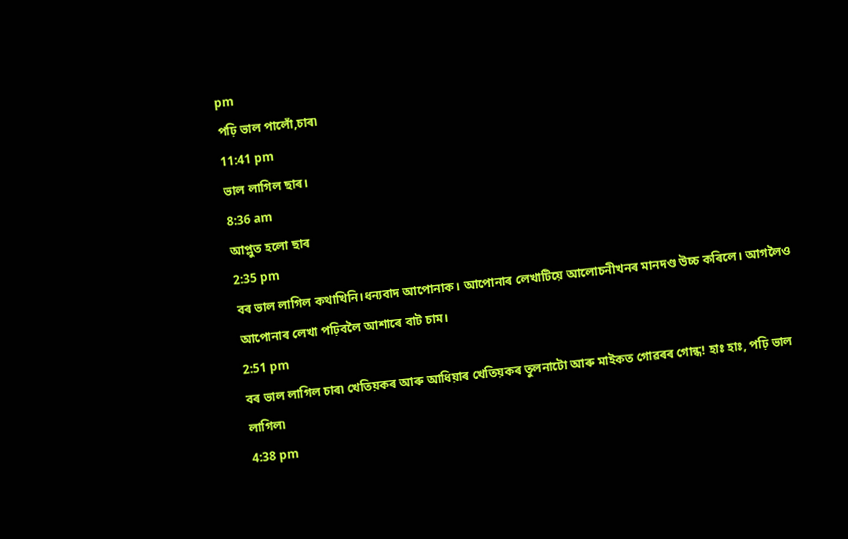pm
পঢ়ি ভাল পালোঁ,চাৰ৷
11:41 pm
ভাল লাগিল ছাৰ।
8:36 am
আপ্লুত হলো ছাৰ
2:35 pm
বৰ ভাল লাগিল কথাখিনি।ধন্যবাদ আপোনাক। আপোনাৰ লেখাটিয়ে আলোচনীখনৰ মানদণ্ড উচ্চ কৰিলে। আগলৈও আপোনাৰ লেখা পঢ়িবলৈ আশাৰে বাট চাম।
2:51 pm
বৰ ভাল লাগিল চাৰ৷ খেতিয়কৰ আৰু আধিয়াৰ খেতিয়কৰ তুলনাটো আৰু মাইকত গোৱৰৰ গোন্ধ! হাঃ হাঃ, পঢ়ি ভাল লাগিল৷
4:38 pm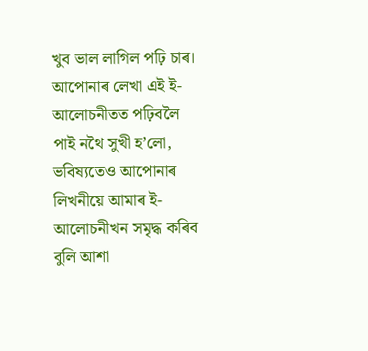খুব ভাল লাগিল পঢ়ি চাৰ। আপোনাৰ লেখা এই ই-আলোচনীতত পঢ়িবলৈ পাই নথৈ সুখী হ’লো, ভবিষ্যতেও আপোনাৰ লিখনীয়ে আমাৰ ই-আলোচনীখন সমৃদ্ধ কৰিব বুলি আশা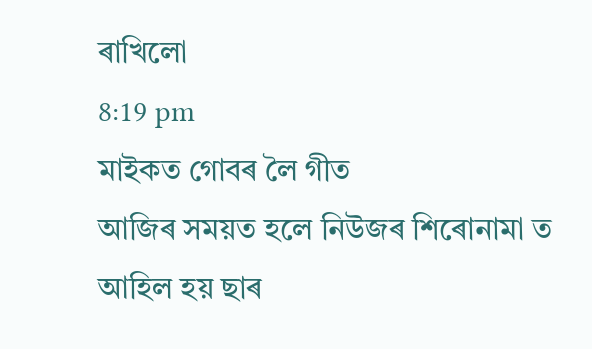ৰাখিলো
8:19 pm
মাইকত গোবৰ লৈ গীত
আজিৰ সময়ত হলে নিউজৰ শিৰোনামা ত আহিল হয় ছাৰ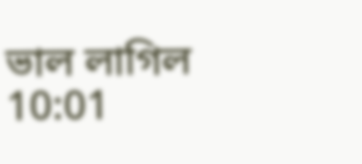ভাল লাগিল
10:01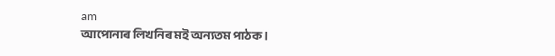am
আপোনাৰ লিখনিৰ মই অন্যতম পাঠক।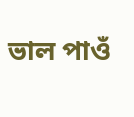ভাল পাওঁ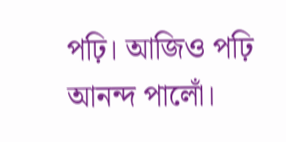পঢ়ি। আজিও পঢ়ি আনন্দ পালোঁ।